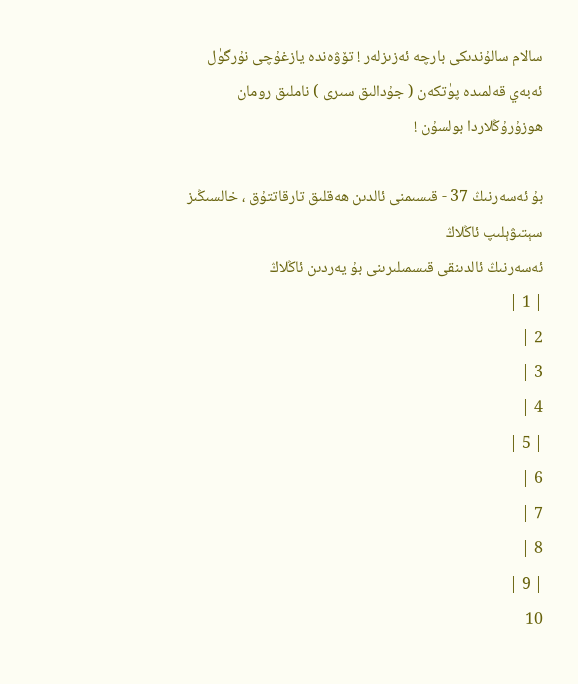سالام سالۇندىكى بارچە ئەزىزلەر ! تۆۋەندە يازغۇچى نۇرگۈل ئەبەي قەلمىدە پۈتكەن ( جۇدالىق سىرى ) ناملىق رومان ھوزۇرۇڭلاردا بولسۇن !

بۇ ئەسەرنىڭ 37 - قىسىمنى ئالدىن ھەقلىق تارقاتتۇق ، خالسىڭىز سېتىۋېلىپ ئاڭلاڭ
ئەسەرنىڭ ئالدىنقى قىسمىلىرىنى بۇ يەردىن ئاڭلاڭ
| 1 |
2 |
3 |
4 |
| 5 |
6 |
7 |
8 |
| 9 |
10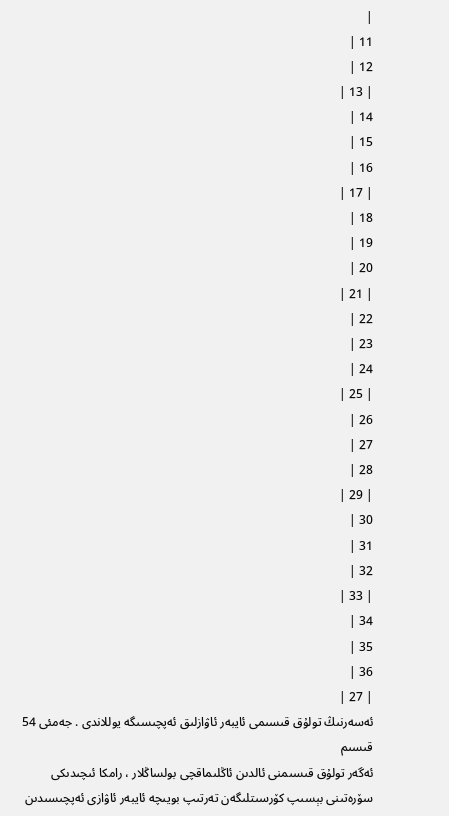|
11 |
12 |
| 13 |
14 |
15 |
16 |
| 17 |
18 |
19 |
20 |
| 21 |
22 |
23 |
24 |
| 25 |
26 |
27 |
28 |
| 29 |
30 |
31 |
32 |
| 33 |
34 |
35 |
36 |
| 27 |
ئەسەرنىڭ تولۇق قىسىمى ئايبەر ئاۋازلىق ئەپچىسىگە يوللاندى . جەمئى 54 قىسىم
ئەگەر تولۇق قىسىمنى ئالدىن ئاڭلىماقچى بولساڭلار ، رامكا ئىچىدىكى سۆرەتىنى بېسىپ كۆرسىتلىگەن تەرتىپ بويىچە ئايبەر ئاۋازى ئەپچىسىدىن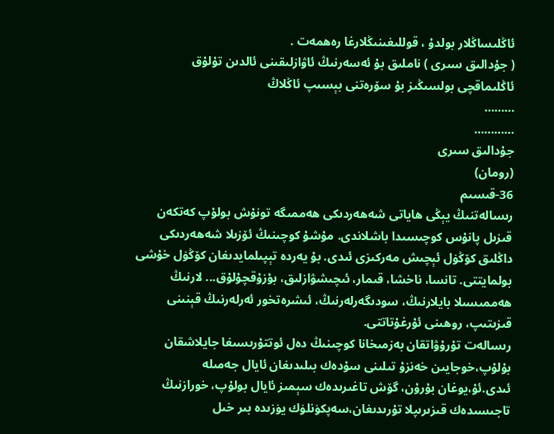ئاڭلىساڭلار بولدۇ ، قوللىغىنىڭلارغا رەھمەت .
( جۇدالىق سىرى ) ناملىق بۇ ئەسەرنىڭ ئاۋازلىقىنى ئالدىن تۇلۇق ئاڭلىماقچى بولسىڭىز بۇ سۆرەتنى بېسىپ ئاڭلاڭ
………
…………
جۇدالىق سىرى
(رومان)
36-قىسىم
رىسالەتنىڭ يېڭى ھاياتى شەھەردىكى ھەممىگە تونۇش بولۇپ كەتكەن قىزىل پانۇس كوچىسىدا باشلاندى. مۇشۇ كوچىنىڭ ئۆزىلا شەھەردىكى داڭلىق كۆڭۈل ئېچىش مەركىزى ئىدى. بۇ يەردە تېپىلمايدىغان كۆڭۈل خۇشى بولمايتتى. تانسا، ناخشا، قىمار، ئىچىشۋازلىق، بۇزۇقچۇلۇق... لارنىڭ ھەممىسىلا بايلارنىڭ، سودىگەرلەرنىڭ، ئىشرەتخور ئەرلەرنىڭ قېنىنى قىزىتىپ، روھىنى ئۇرغۇتاتتى.
رىسالەت تۇرۇۋاتقان بەزمىخانا كوچىنىڭ دەل ئوتتۇرىسىغا جايلاشقان بۇلۇپ،خوجايىن خەنزۇ تىلىنى سۇدەك بىلىدىغان ئايال جەمىلە ئىدى.ئۇ،يوغان بۇرۇن، گۆش تاغىرىدەك سېمىز ئايال بولۇپ، خورازنىڭ تاجىسىدەك قىزىرىپلا تۇرىدىغان،سەپكۈنلۈك يۈزىدە بىر خىل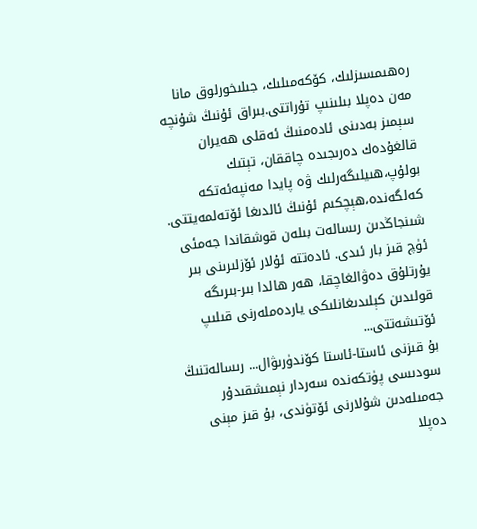رەھىمسىزلىك، كۆكەمىلىك، جىلىخورلوق مانا مەن دەپلا بىلىنىپ تۇراتتى.بىراق ئۇنىڭ شۇنچە سېمىز بەدىنى ئادەمنىڭ ئەقلى ھەيران قالغۇدەك دەرىجىدە چاققان، تېتىك بولۇپ،ھىيلىگەرلىك ۋە پايدا مەنپەئەتكە كەلگەندە،ھېچكىم ئۇنىڭ ئالدىغا ئۆتەلمەيتتى. شىنجاڭدىن رىسالەت بىلەن قوشقاندا جەمئى ئۈچ قىز بار ئىدى. ئادەتتە ئۇلار ئۆزلىرىنى بىر يۇرتلۇق دەۋالغاچقا، ھەر ھالدا بىر-بىرىگە قولىدىن كېلىدىغانلىكى ياردەملەرنى قىلىپ ئۆتىشەتتى...
بۇ قىزنى ئاستا-ئاستا كۆندۈرىۋال... رىسالەتنىڭ سودىسى پۈتكەندە سەردار نېمىشقىدۇر جەمىلەدىن شۇلارنى ئۆتۈندى، بۇ قىز مېنى دەپلا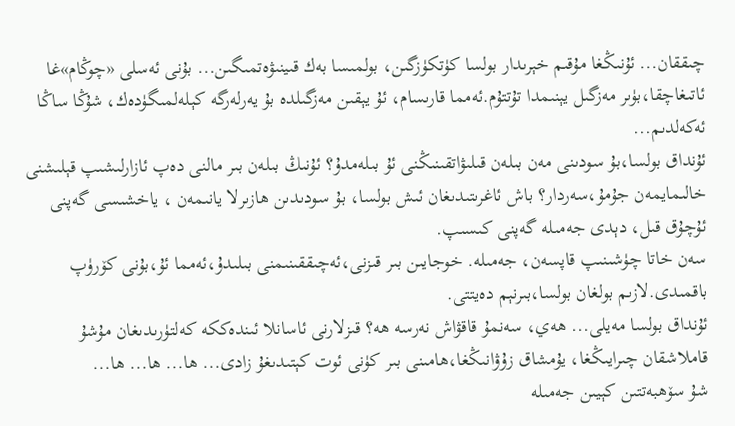چىققان... ئۇنىڭغا مۇقىم خېرىدار بولسا كۈتكۈزگىن، بولمىسا بەك قىينىۋەتمىگىن... بۇنى ئەسلى «چوڭام»غا ئاتىغاچقا،بۈىر مەزگىل يېنىمدا تۇتتۇم.ئەمما قارىسام، ئۇ يېقىن مەزگىلدە بۇ يەرلەرگە كېلەلمىگۈدەك، شۇڭا ساڭا ئەكەلدىم...
ئۇنداق بولسا،بۇ سودىنى مەن بىلەن قىلىۋاتقىنىڭنى ئۇ بىلەمدۇ؟ ئۇنىڭ بىلەن بىر مالنى دەپ ئازارلىشىپ قېلىشنى خالىمايمەن جۇمۇ،سەردار؟ باش ئاغرىتىدىغان ئىش بولسا، بۇ سودىدىن ھازىرلا يانىمەن ، ياخشىسى گەپنى ئۇچۇق قىل، دېدى جەمىلە گەپنى كىسىپ.
سەن خاتا چۈشىنىپ قاپسەن، جەمىلە. خوجايىن بىر قىزنى،ئەچىققىنىمنى بىلىدۇ،ئەمما ئۇ،بۇنى كۆرۈپ باقمىدى.لازىم بولغان بولسا،بىرنېم دەيتتى.
ئۇنداق بولسا مەيلى... ھەي، سەنمۇ قاقۋاش نەرسە ھە؟ قىزلارنى ئاسانلا ئىندەككە كەلتۈرىدىغان مۇشۇ قاملاشقان چىرايىڭغا، يۇمشاق زۇۋانىڭغا،ھامىنى بىر كۈنى ئوت كېتىدىغۇ زادى... ھا... ھا... ھا...
شۇ سۆھبەتتىن كېيىن جەمىلە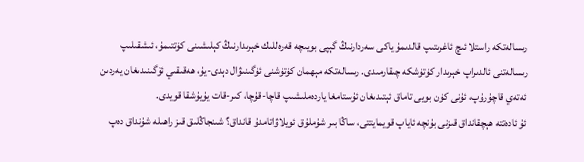رىسالەتكە راستلا ئىچ ئاغرىتىپ قالدىمۇ ياكى سەردارنىڭ گېپى بويىچە قەرەللىك خېرىدارنىڭ كېلىشىنى كۈتتىمۇ، ئىشقىلىپ رىسالەتنى ئالدىراپ خېرىدار كۈتۈشكە چىقارمىدى. رىسالەتكە مېھمان كۈتۈشنى ئۈگىنىۋال دېدى-يۇ، ھەقىقىي ئۆگىنىدىغان يەردىن ئەتەي قاچۇرۇپ، ئۇنى كۈن بويى تاماق ئېتىدىغان ئۇستامغا ياردەملىشىپ قاچا-قۇچا، كىر-قات يۇيۇشقا قويدى.
ئۇ ئادەتتە ھېچقانداق قىزنى بۇنچە ئاياپ قويمايتتى، ساڭا بىر شۇملۇق ئويلاۋاتامدۇ قانداق؟ شىنجاڭلىق قىز راھىلە شۇنداق دەپ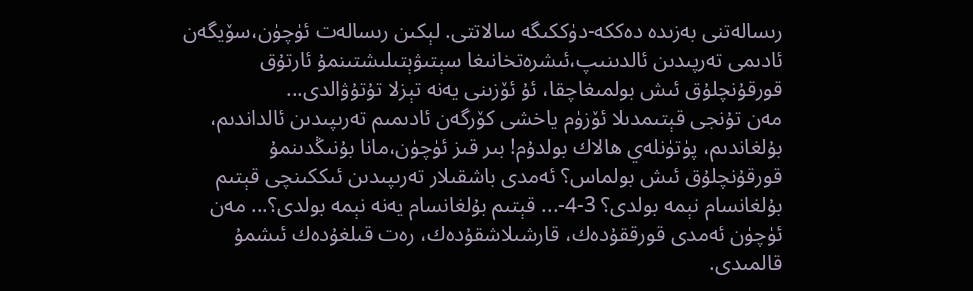رىسالەتنى بەزىدە دەككە-دۈككىگە سالاتتى. لېكىن رىسالەت ئۈچۈن،سۆيگەن ئادىمى تەرپىدىن ئالدىنىپ،ئىشرەتخانىغا سېتىۋېتىلىشتىنمۇ ئارتۇق قورقۇنچلۇق ئىش بولمىغاچقا، ئۇ ئۆزىنى يەنە تېزلا تۇتۇۋالدى...
مەن تۇنجى قېتىمدىلا ئۆزۈم ياخشى كۆرگەن ئادىمىم تەرىپىدىن ئالداندىم، بۇلغاندىم، پۈتۈنلەي ھالاك بولدۇم! بىر قىز ئۈچۈن،مانا بۇنىڭدىنمۇ قورقۇنچلۇق ئىش بولماس؟ ئەمدى باشقىلار تەرىپىدىن ئىككىنچى قېتىم بۇلغانسام نېمە بولدى؟ 3-4-... قېتىم بۇلغانسام يەنە نېمە بولدى؟... مەن ئۈچۈن ئەمدى قورققۇدەك، قارشىلاشقۇدەك، رەت قىلغۇدەك ئىشمۇ قالمىدى.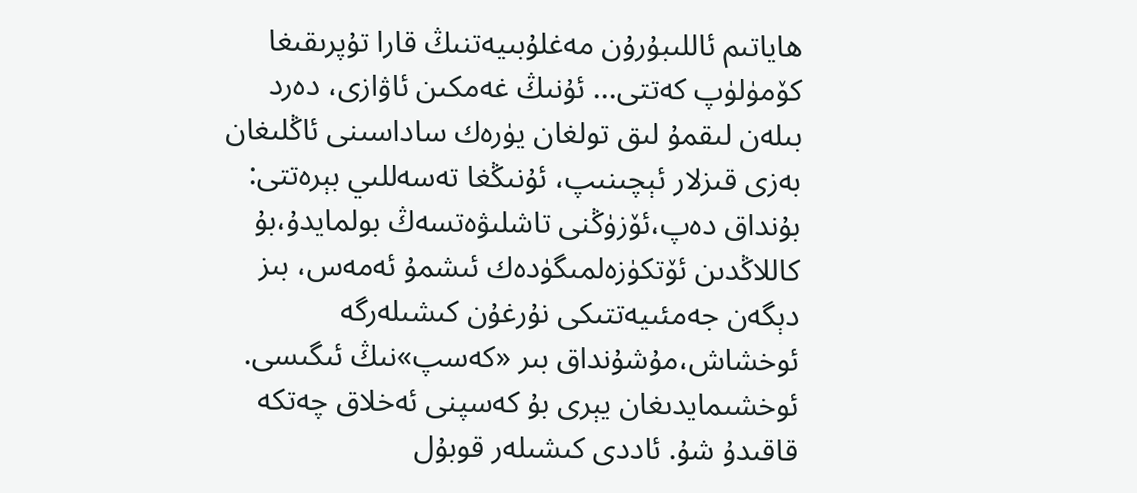ھاياتىم ئاللىبۇرۇن مەغلۇبىيەتنىڭ قارا تۇپرىقىغا كۆمۈلۈپ كەتتى... ئۇنىڭ غەمكىن ئاۋازى، دەرد بىلەن لىقمۇ لىق تولغان يۈرەك ساداسىنى ئاڭلىغان بەزى قىزلار ئېچىنىپ، ئۇنىڭغا تەسەللىي بېرەتتى:
بۇنداق دەپ،ئۆزۈڭنى تاشلىۋەتسەڭ بولمايدۇ،بۇ كاللاڭدىن ئۆتكۈزەلمىگۈدەك ئىشمۇ ئەمەس، بىز دېگەن جەمئىيەتتىكى نۇرغۇن كىشىلەرگە ئوخشاش،مۇشۇنداق بىر «كەسپ»نىڭ ئىگىسى. ئوخشىمايدىغان يېرى بۇ كەسپنى ئەخلاق چەتكە قاقىدۇ شۇ. ئاددى كىشىلەر قوبۇل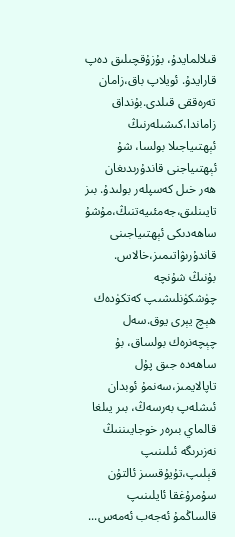قىلالمايدۇ، بۇزۇقچىلىق دەپ قارايدۇ. ئويلاپ باق،زامان تەرەققى قىلدى.بۇنداق زاماندا،كىشىلەرنىڭ ئېھتىياجىلا بولسا، شۇ ئېھتىياجنى قاندۇرىدىغان ھەر خىل كەسپلەر بولىدۇ. بىز تايىنلىق،جەمئىيەتنىڭ،مۇشۇ ساھەدىكى ئېھتىياجىنى قاندۇرىۋاتىمىز،خالاس. بۇنىڭ شۇنچە چۈشكۈنلىشىپ كەتكۈدەك ھېچ يېرى يوق.سەل چېچەنرەك بولساق، بۇ ساھەدە جىق پۇل تاپالايمىز،سەنمۇ ئوبدان ئىشلەپ بەرسەڭ، بىر يىلغا قالماي بىرەر خوجايىننىڭ نەزىرىگە ئىلىنىپ قېلىپ،تۇيۇقسىز ئالتۇن سۇمرۇغقا ئايلىنىپ قالساڭمۇ ئەجەب ئەمەس...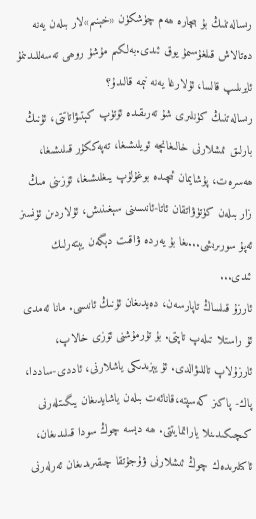رىسالەتنىڭ بۇ بىچارە ھەم چۈشكۈن «خېنىم»لار بىلەن يەنە دەتالاش قىلغۇسىمۇ يوق ئىدى.بەلكىم مۇشۇ روھى تەسەللىدىنمۇ ئايرىلىپ قالسا، ئۇلارغا يەنە نېمە قالىدۇ؟
رىسالەتنىڭ كۈنلىرى شۇ تەرىقىدە ئۆتۈپ كېتىۋاتاتتى، ئۇنىڭ بارلىق ئىشلارنى خالىغانچە ئويلىشىغا، تەپەككۇر قىلىشىغا، ھەسرەت، پۇشايمان ئىچىدە بوغۇلۇپ يىغلىشىغا، ئۆزىنى مىڭ زار بىلەن كۈتۈۋاتقان ئاتا-ئانىسىنى سېغىنىش، ئۇلاردىن ئۈنسىز ئەپۇ سورىرىشى...ىغا بۇ يەردە ۋاقىت دېگەن يېتەرلىك ئىدى...
ئارزۇ قىلساڭ تاپارسەن، دەيدىغان ئۇنىڭ ئانىسى. مانا ئەمدى ئۇ راستلا تىلەپ تاپتى. بۇ تۇرمۇشنى ئۆزى خالاپ، ئارزۇلاپ تاللىۋالدى. ئۇ يېزىدىكى ياشلارنى، ئاددى-ساددا، پاك- پاكىز كەسپتە،قانائەت بىلەن ياشايدىغان يىگىتلەرنى كىچىكىدىنلا ياراتمايتتى. ھە دېسە چوڭ سودا قىلىدىغان، ئاكىلىرىدەك چوڭ ئىشلارنى ۋۇجۇتقا چىقىرىدىغان ئەرلەرنى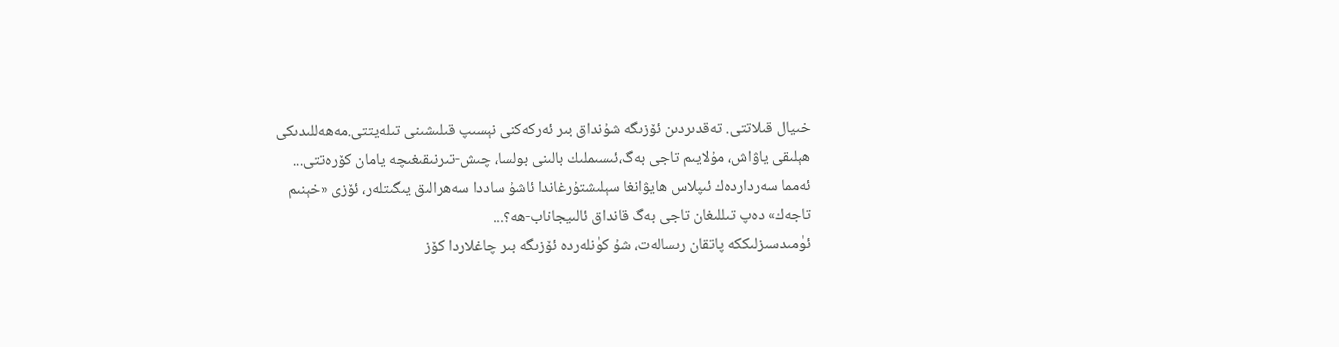خىيال قىلاتتى. تەقدىردىن ئۆزىگە شۇنداق بىر ئەركەكنى نېسىپ قىلىشىنى تىلەيتتى.مەھەللىدىكى ھېلىقى ياۋاش، مۇلايىم تاجى بەگ،ئىسىملىك بالىنى بولسا، چىش-تىرنىقىغىچە يامان كۆرەتتى... ئەمما سەرداردەك ئىپلاس ھايۋانغا سېلىشتۇرغاندا ئاشۇ ساددا سەھرالىق يىگىتلەر، ئۆزى «خېنىم تاجەك» دەپ تىللىغان تاجى بەگ قانداق ئالىيجاناب-ھە؟...
ئۈمىدسىزلىككە پاتقان رىسالەت، شۇ كۈنلەردە ئۆزىگە بىر چاغلاردا كۆز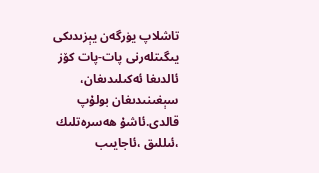تاشلاپ يۈرگەن يېزىدىكى يىگىتلەرنى پات-پات كۆز ئالدىغا ئەكىلىدىغان، سېغىنىدىغان بولۇپ قالدى.ئاشۇ ھەسرەتلىك ،ئىللىق ،ئاجايىب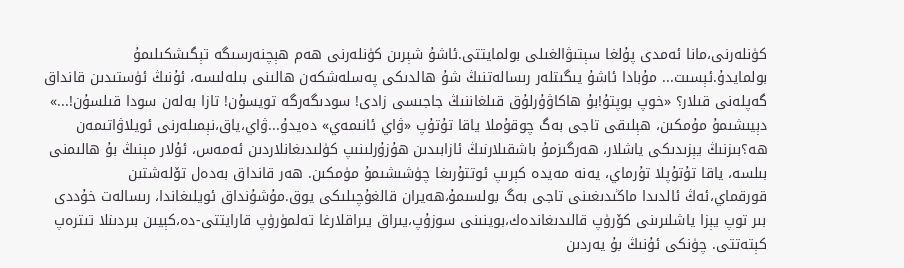كۈنلەرنى،مانا ئەمدى پۇلغا سېتىۋالغىلى بولمايتتى.ئاشۇ شېرىن كۈنلەرنى ھەم ھېچنەرسىگە تېگىشكىلىمۇ بولمايدۇ.ئېسىت... مۇبادا ئاشۇ يىگىتلەر رىسالەتنىڭ شۇ ھالدىكى پەسلەشكەن ھالىنى بىلەلىسە، ئۇنىڭ ئۈستىدىن قانداق گەپلەنى قىلار؟ «خوپ بوپتۇ!بۇ ھاكاۋۇرلۇق قىلغاننىڭ جاجىسى زادى! سودىگەرگە تويسۇن! تازا بەلەن سودا قىلسۇن!...» دېيىشىمۇ مۇمكىن، ھېلىقى تاجى بەگ چوقۇملا ياقا تۇتۇپ «ۋاي ئانىمەي» دەيدۇ...ۋاي،ياق،نېمىلەرنى ئويلاۋاتىمەن ھە؟بىزنىڭ يېزىدىكى ياشلار، ھەرگىزمۇ باشقىلارنىڭ ئازابىدىن ھۇزۇرلىنىپ كۈلىدىغانلاردىن ئەمەس، ئۇلار مېنىڭ بۇ ھالىمنى بىلسە، ياقا تۇتۇپلا تۇرماي، يەنە مەيدە كېرىپ ئوتتۇرىغا چۈشىشىمۇ مۈمكىن. ھەر قانداق بەدەل تۆلەشتىن قورقماي،ئەڭ ئالدىدا ماڭىدىغىنى تاجى بەگ بولسىمۇ،ھەيران قالغۇچىلىكى يوق.مۇشۇنداق ئويلىغاندا، رىسالەت خۇددى بىر توپ يېزا ياشلىرىنى كۆرۈپ قالىدىغاندەك،بوينىنى سوزۇپ،يىراق يىراقلارغا تەلمۈرۈپ قارايتتى-دە،كېيىن بىردىنلا تىترەپ كېتەتتى. چۈنكى ئۇنىڭ بۇ يەردىن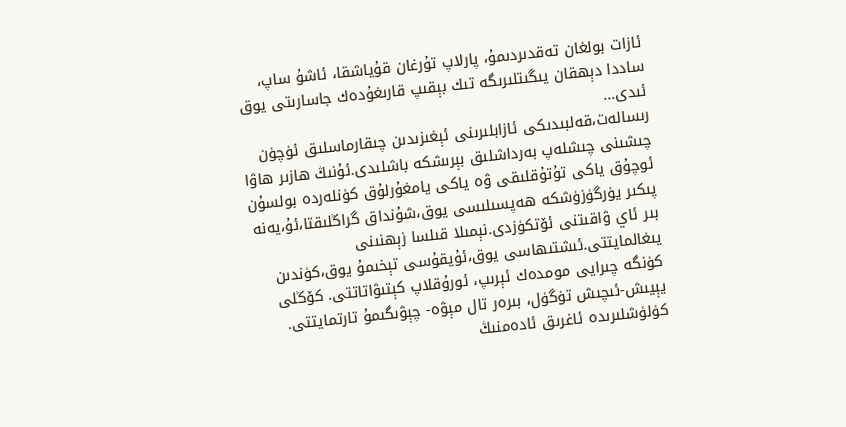ئازات بولغان تەقدىردىمۇ، پارلاپ تۇرغان قۇياشقا، ئاشۇ ساپ، ساددا دېھقان يىگىتلىرىگە تىك بېقىپ قارىغۇدەك جاسارىتى يوق ئىدى...
رىسالەت،قەلبىدىكى ئازابلىرىنى ئېغىزىدىن چىقارماسلىق ئۈچۈن چىشىنى چىشلەپ بەرداشلىق بېرىشكە باشلىدى.ئۇنىڭ ھازىر ھاۋا ئوچۇق ياكى تۇتۇقلىقى ۋە ياكى يامغۇرلۇق كۈنلەردە بولسۇن پىكىر يۈرگۈزۈشكە ھەپسىلىسى يوق،شۇنداق گراڭلىقتا،ئۇ،يەنە بىر ئاي ۋاقىتنى ئۆتكۈزدى.نېمىلا قىلسا زېھنىنى يىغالمايتتى.ئىشتىھاسى يوق،ئۇيقۇسى تېخىمۇ يوق،كۈندىن كۈنگە چىرايى مومدەك ئېرىپ، ئورۇقلاپ كېتىۋاتاتتى. كۆڭلى يېيىش-ئىچىش تۈگۈل، بىرەر تال مېۋە- چېۋىگىمۇ تارتمايتتى. كۈلۈشلىرىدە ئاغرىق ئادەمنىڭ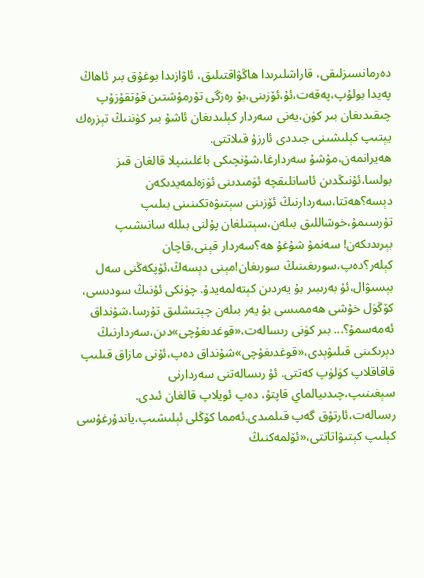دەرمانسىزلىقى، قاراشلىرىدا ھاڭۋاقتىلىق، ئاۋازىدا بوغۇق بىر ئاھاڭ پەيدا بولۇپ،پەقەت،ئۇ،ئۆزىنى،بۇ رەزگى تۇرمۇشتىن قۇتقۇزۇپ چىقىدىغان بىر كۈن،يەنى سەردار كېلىدىغان ئاشۇ بىر كۈننىڭ تېزرەك يېتىپ كېلىشىنى جىددى ئارزۇ قىلاتتى.
ھەيرانمەن،مۇشۇ سەردارغا،شۇنچىكى باغلىنىپلا قالغان قىز بولسا،ئۇنىڭدىن ئاسانلىقچە ئۈمىدىنى ئۈزەلمەيدىكەن دېسە؟ھەتتا،سەردارنىڭ ئۆزىنى سېتىۋەتكىنىنى بىلىپ تۇرسىمۇ،خوشاللىق بىلەن،سېتىلغان پۇلنى بىللە سانىشىپ بېرىدىكەن! سەنمۇ شۇغۇ ھە؟سەردار قېنى،قاچان كېلەر؟دەپ،سورىغىنىڭ سورىغان!مېنى دېسەڭ،ئۆپكەڭنى سەل بېسىۋال،ئۇ بەرىبىر بۇ يەردىن كېتەلمەيدۇ. چۈنكى ئۇنىڭ سودىسى، كۆڭۈل خۇشى ھەممىسى بۇ يەر بىلەن چېتىشلىق تۇرسا،شۇنداق ئەمەسمۇ؟... بىر كۈنى رىسالەت،«قوغدىغۇچى»دىن،سەردارنىڭ دېرىكىنى قىلىۋېدى،«قوغدىغۇچى»شۇنداق دەپ،ئۇنى مازاق قىلىپ قاقاقلاپ كۈلۈپ كەتتى. ئۇ رىسالەتنى سەردارنى سېغىنىپ،چىدىيالماي قاپتۇ، دەپ ئويلاپ قالغان ئىدى.
رىسالەت،ئارتۇق گەپ قىلمىدى.ئەمما كۆڭلى ئېلىشىپ،ياندۇرغۇسى كېلىپ كېتىۋاتاتتى،«ئۆلمەكنىڭ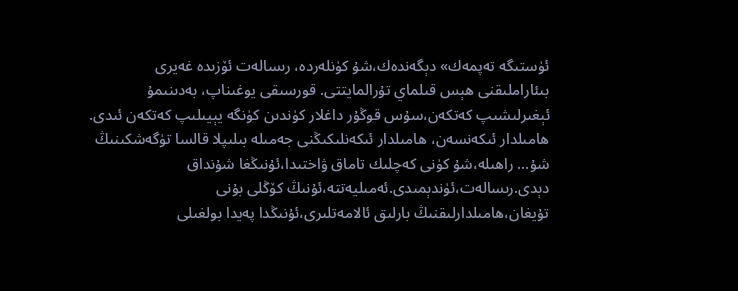ئۈستىگە تەپمەك» دېگەندەك،شۇ كۈنلەردە، رىسالەت ئۆزىدە غەيرى بىئاراملىقنى ھېس قىلماي تۇرالمايتتى. قورسىقى يوغىناپ، بەدىنىمۇ ئېغىرلىشىپ كەتكەن،سۇس قوڭۇر داغلار كۈندىن كۈنگە يېيىلىپ كەتكەن ئىدى.
ھامىلدار ئىكەنسەن، ھامىلدار ئىكەنلىكىڭنى جەمىلە بىلىپلا قالسا تۈگەشكىنىڭ شۇ... راھىلە،شۇ كۈنى كەچلىك تاماق ۋاختىدا،ئۇنىڭغا شۇنداق دېدى.رىسالەت،ئۈندېمىدى.ئەمىليەتتە،ئۇنىڭ كۆڭلى بۇنى تۇيغان،ھامىلدارلىقنىڭ بارلىق ئالامەتلىرى،ئۇنىڭدا پەيدا بولغىلى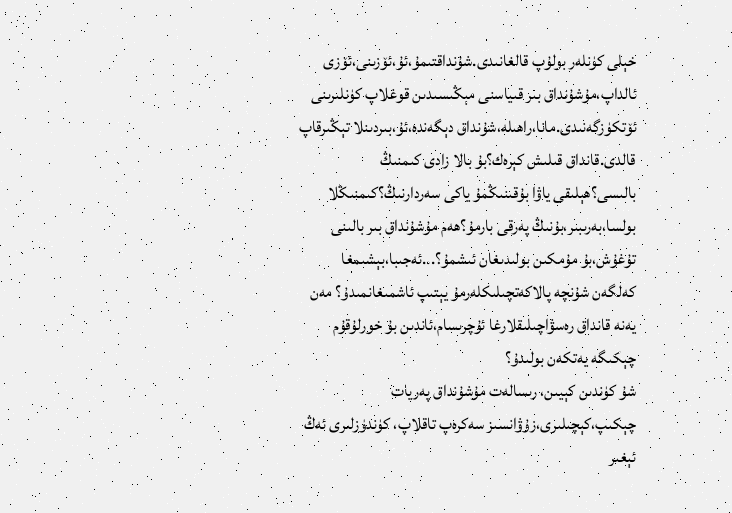خېلى كۈنلەر بولۇپ قالغانىدى.شۇنداقتىمۇ،ئۇ،ئۆزىنى،ئۆزى ئالداپ،مۇشۇنداق بىر قىياسنى مېڭىسىدىن قوغلاپ كۈنلىرىنى ئۆتكۈزگەنىدى.مانا،راھىلە،شۇنداق دېگەندە،ئۇ،بىردىنلا تېڭىرقاپ قالدى.قانداق قىلىش كېرەك؟بۇ بالا زادى كىمنىڭ بالىسى؟ھېلىقى ياۋا بۇقىنىڭمۇ ياكى سەردارنىڭ؟كىمنىڭلا بولسا،بەرىبىر،بۇنىڭ پەرقى بارمۇ؟ھەم مۇشۇنداق بىر بالىنى تۇغۇش،بۇ مۇمكىن بولىدىغان ئىشمۇ؟...ئەجىبا،بېشىمغا كەلگەن شۇنچە پالاكەتچىلىكلەرمۇ يېتىپ ئاشمىغانمىدۇ؟ مەن يەنە قانداق رەسۋاچىلىقلارغا ئۇچرىسام،ئاندىن بۇ خورلۇقۇم چېكىگە يەتكەن بولىدۇ؟
شۇ كۈندىن كېيىن، رىسالەت مۇشۇنداق پەريات چېكىپ،كېچىلىرى،زۇۋانسىز سەكرەپ تاقلاپ، كۈندۈزلىرى ئەڭ ئېغىر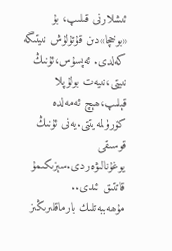ئىشلارنى قىلىپ، بۇ «بوخچا»دىن قۇتۇلۇش نىيتىگە كەلدى. ئەپسۇس،ئۇنىڭ نىيتى،نىيەت بولۇپلا قېلىپ،ھېچ ئەمەلدە كۆرۈلمەيتتى.يەنى ئۇنىڭ قوسىقى يوغۇنالىۋەردى.سېزىكىمۇ قاتتىق ئىدى..
مۇھەببەتلىك بارماقلىرىڭىز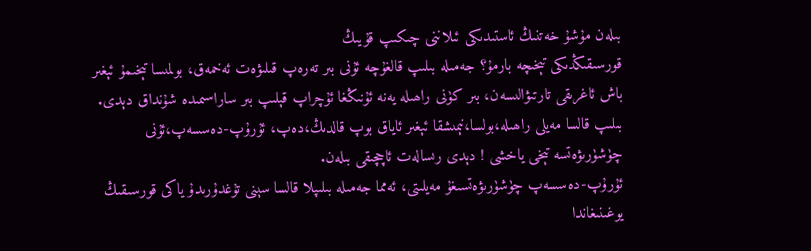بىلەن مۇشۇ خەتنىڭ ئاستىدىكى ئىلاننى چىكىپ قۇيىڭ
قورسىقىڭدىكى تېخىچە بارمۇ؟ جەمىلە بىلىپ قالغۇچە ئۇنى بىر تەرەپ قىلىۋەت ئەخمەق، بولمىسا تېخىمۇ ئېغىر باش ئاغرىقى تارتىۋالىسەن، بىر كۈنى راھىلە يەنە ئۇنىڭغا ئۇچراپ قېلىپ بىر ساراسىمىدە شۇنداق دېدى.
بىلىپ قالسا مەيلى راھىلە،بولسا،نېمىشقا ئېغىر ئاياق بوپ قالدىڭ،دەپ، ئۇرۇپ-دەسسەپ،ئۇنى چۈشۈرىۋەتسە تېخى ياخشى ! دېدى رىسالەت ئاچچىقى بىلەن.
ئۇرۇپ-دەسسەپ چۈشۈرىۋەتسىغۇ مەيلىتى، ئەمما جەمىلە بىلىپلا قالسا سېنى تۇغدۇرىدۇ ياكى قورسىقىڭ يوغىنىغاندا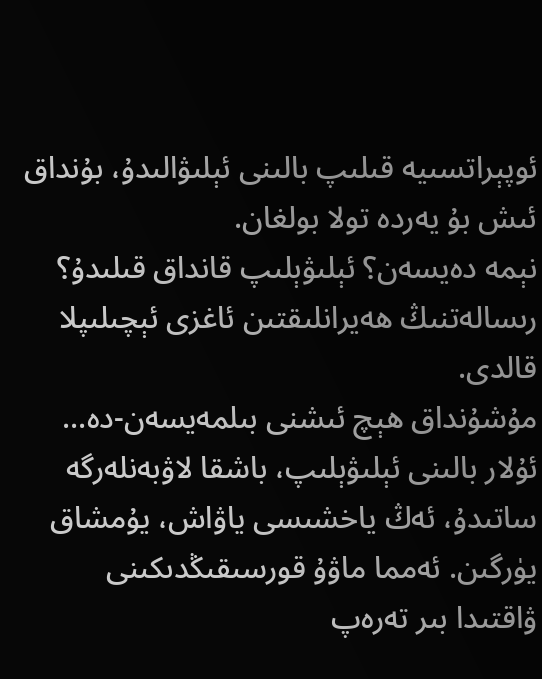ئوپېراتسىيە قىلىپ بالىنى ئېلىۋالىدۇ، بۇنداق ئىش بۇ يەردە تولا بولغان.
نېمە دەيسەن؟ ئېلىۋېلىپ قانداق قىلىدۇ؟ رىسالەتنىڭ ھەيرانلىقتىن ئاغزى ئېچىلىپلا قالدى.
مۇشۇنداق ھېچ ئىشنى بىلمەيسەن-دە... ئۇلار بالىنى ئېلىۋېلىپ، باشقا لاۋبەنلەرگە ساتىدۇ، ئەڭ ياخشىسى ياۋاش، يۇمشاق يۈرگىن. ئەمما ماۋۇ قورسىقىڭدىكىنى ۋاقتىدا بىر تەرەپ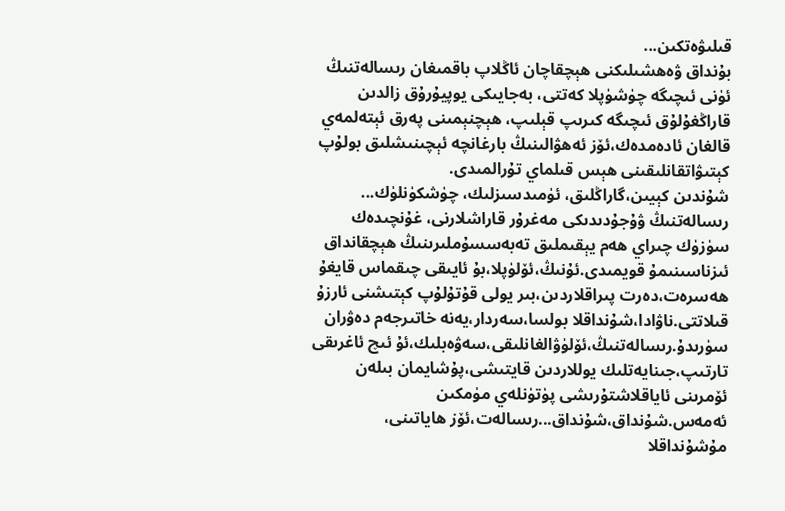قىلىۋەتكىن...
بۇنداق ۋەھشىلىكنى ھېچقاچان ئاڭلاپ باقمىغان رىسالەتنىڭ ئۈنى ئىچىگە چۈشۈپلا كەتتى، بەجايىكى يوپيۇرۇق زالدىن قاراڭغۇلۇق ئىچىگە كىرىپ قېلىپ، ھېچنېمىنى پەرق ئېتەلمەي قالغان ئادەمدەك،ئۆز ئەھۋالىنىڭ بارغانچە ئېچىنىشلىق بولۇپ كېتىۋاتقانلىقىنى ھېس قىلماي تۇرالمىدى.
شۇندىن كېيىن،گاراڭلىق، ئۈمىدسىزلىك، چۈشكۈنلۈك... رىسالەتنىڭ ۋۇجۇدىدىكى مەغرۇر قاراشلارنى، غۇنچىدەك سۈزۈك چىراي ھەم يېقىملىق تەبەسسۇملىرىنىڭ ھېچقانداق ئىزناسىنىمۇ قويمىدى.ئۇنىڭ،ئۆلۈپلا،بۇ ئايىقى چىقماس قايغۇ ھەسرەت،دەرت پىراقلاردىن،بىر يولى قۇتۇلۇپ كېتىشنى ئارزۇ قىلاتتى.ناۋادا،شۇنداقلا بولسا،سەردار،يەنە خاتىرجەم دەۋران سۈرىدۇ.رىسالەتنىڭ،ئۆلۈۋالغانلىقى،سەۋەبلىك،ئۇ ئىچ ئاغرىقى تارتىپ،جىنايەتلىك يوللاردىن قايتىشى،پۇشايمان بىلەن ئۆمرىنى ئاياقلاشتۇرىشى پۈتۈنلەي مۈمكىن ئەمەس.شۇنداق،شۇنداق...رىسالەت،ئۆز ھاياتىنى، مۇشۇنداقلا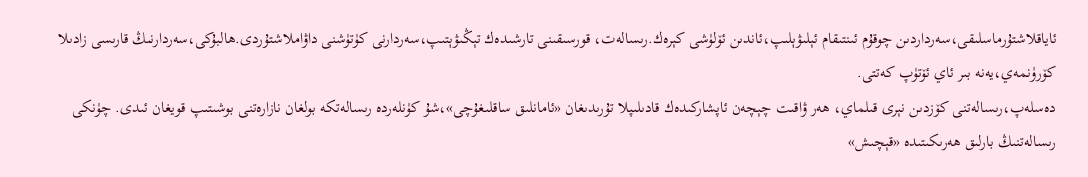ئاياقلاشتۇرماسلىقى،سەرداردىن چوقۇم ئىنتىقام ئېلىۋېلىپ،ئاندىن ئۆلۈشى كېرەك.رىسالەت، قورسىقىنى تارشىدەك تېڭىۋېتىپ،سەردارنى كۈتۈشنى داۋاملاشتۇردى.ھالبۇكى،سەردارنىڭ قارىسى زادىلا كۆرۈنمەي،يەنە بىر ئاي ئۆتۈپ كەتتى.
دەسلەپ،رىسالەتنى كۆزدىن نېرى قىلماي، ھەر ۋاقىت چېچەن ئاپشاركىدەك قادىلىپلا تۇرىدىغان «ئامانلىق ساقلىغۇچى»،شۇ كۈنلەردە رىسالەتكە بولغان نازارەتنى بوشىتىپ قويغان ئىدى. چۈنكى رىسالەتنىڭ بارلىق ھەرىكىتىدە «قېچىش»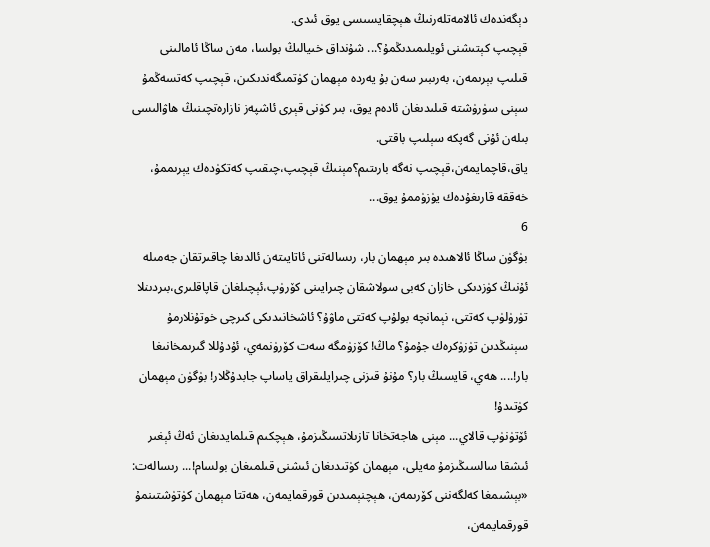دېگەندەك ئالامەتلەرنىڭ ھېچقايسىسى يوق ئىدى.
قېچىپ كېتىشنى ئويلىمىدىڭمۇ؟... شۇنداق خىيالىڭ بولسا، مەن ساڭا ئامالىنى قىلىپ بېرىمەن، بەرىبىر سەن بۇ يەردە مېھمان كۈتمىگەندىكىن، قېچىپ كەتسەڭمۇ سېنى سۈرۈشتە قىلىدىغان ئادەم يوق، بىر كۈنى قېرى ئاشپەز نازارەتچىنىڭ ھاۋالىسى بىلەن ئۇنى گەپكە سېلىپ باقتى.
ياق،قاچمايمەن،قېچىپ نەگە بارىتىم؟مېنىڭ قېچىپ،چىقىپ كەتكۈدەك يېرىممۇ، خەققە قارىغۇدەك يۈزۈممۇ يوق...
6
بۈگۈن ساڭا ئالاھىدە بىر مېھمان بار، رىسالەتنى ئاتايىتەن ئالدىغا چاقىرتقان جەمىلە ئۇنىڭ كۈزدىكى خازان كەبى سولاشقان چىرايىنى كۆرۈپ،ئېچىلغان قاپاقلىرى،بىردىنلا تۈرۈلۈپ كەتتى، نېمانچە بولۇپ كەتتى ماۋۇ؟ ئاشخانىدىكى كىرچى خوتۇنلارمۇ سېنىڭدىن تۈزۈكرەك جۇمۇ؟ ماڭ! كۆزۈمگە سەت كۆرۈنمەي، ئۇدۇللا گىرىمخانىغا بار!.... ھەي، قايسىڭ بار؟ مۇنۇ قىزنى چىرايلىقراق ياساپ جابدۇڭلار! بۈگۈن مېھمان كۈتىدۇ!
ئۆتۈنۈپ قالاي... مېنى ھاجەتخانا تازىلاتسىڭىزمۇ، ھېچكىم قىلمايدىغان ئەڭ ئېغىر ئىشقا سالسىڭىزمۇ مەيلى، مېھمان كۈتىدىغان ئىشنى قىلمىغان بولسام!... رىسالەت: «بېشىمغا كەلگەننى كۆرىمەن، ھېچنېمىدىن قورقمايمەن، ھەتتا مېھمان كۈتۈشتىنمۇ قورقمايمەن،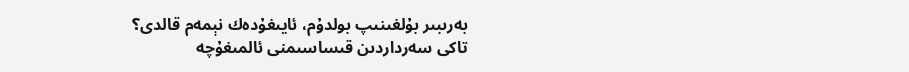بەرىبىر بۇلغىنىپ بولدۇم، ئايىغۇدەك نېمەم قالدى؟ تاكى سەرداردىن قىساسىمنى ئالمىغۇچە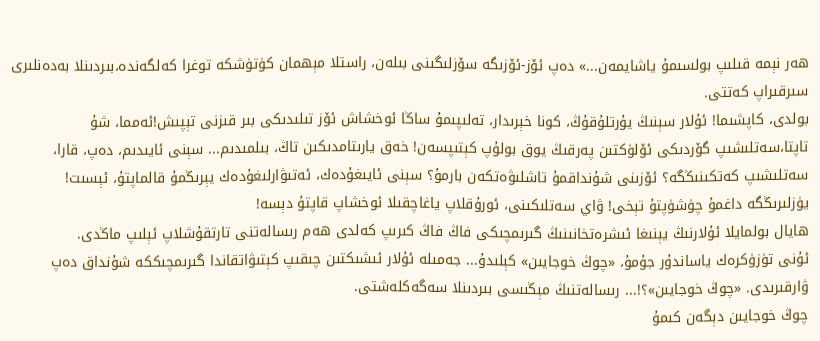ھەر نېمە قىلىپ بولسىمۇ ياشايمەن...» دەپ ئۆز-ئۆزىگە سۆزلىگىنى بىلەن، راستلا مېھمان كۈتۈشكە توغرا كەلگەندە،بىردىنلا بەدەنلىرى سىرقىراپ كەتتى.
بولدى، كاپشىما! ئۇلار سېنىڭ يۇرتلۇقۇڭ، كونا خېرىدار، تەلىپىمۇ ساڭا ئوخشاش ئۆز تىلىدىكى بىر قىزنى تېپىش!ئەمما، شۇ تاپتا،سەتلىشىپ گۆردىكى ئۆلۈكتىن پەرقىڭ يوق بولۇپ كېتىپسەن! خەق يارىتامدىكىن تاڭ، بىلمىدىم... سېنى ئايىدىم، دەپ، قارا، سەتلىشىپ كەتكىنىڭگە؟ ئۆزىنى شۇنداقمۇ تاشلىۋەتكەن بارمۇ؟ سېنى ئايىغۇدەك، ئەتىۋارلىغۇدەك يېرىڭمۇ قالماپتۇ، ئېسىت! يۈزلىرىڭگە داغمۇ چۈشۈپتۇ تېخى! ۋاي سەتلىكىنى، ئورۇقلاپ ياغاچقىلا ئوخشاپ قاپتۇ دېسە!
ھايال بولمايلا ئۇلارنىڭ يېنىغا ئىشرەتخانىنىڭ گىرىمچىكى فاڭ فاڭ كىرىپ كەلدى ھەم رىسالەتنى تارتقۇشلاپ ئېلىپ ماڭدى.
ئۇنى تۈزۈكرەك ياساندۇر جۇمۇ، «چوڭ خوجايىن» كېلىدۇ... جەمىلە ئۇلار ئىشىكتىن چىقىپ كېتىۋاتقاندا گىرىمچىككە شۇنداق دەپ ۋارقىرىدى. «چوڭ خوجايىن»؟!... رىسالەتنىڭ مېڭىسى بىردىنلا سەگەكلەشتى.
چوڭ خوجايىن دېگەن كىمۇ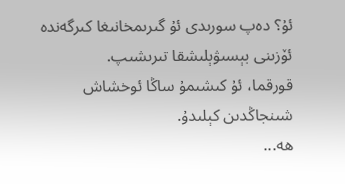ئۇ؟ دەپ سورىدى ئۇ گىرىمخانىغا كىرگەندە ئۆزىنى بېسىۋېلىشقا تىرىشىپ.
قورقما، ئۇ كىشىمۇ ساڭا ئوخشاش شىنجاڭدىن كېلىدۇ.
ھە...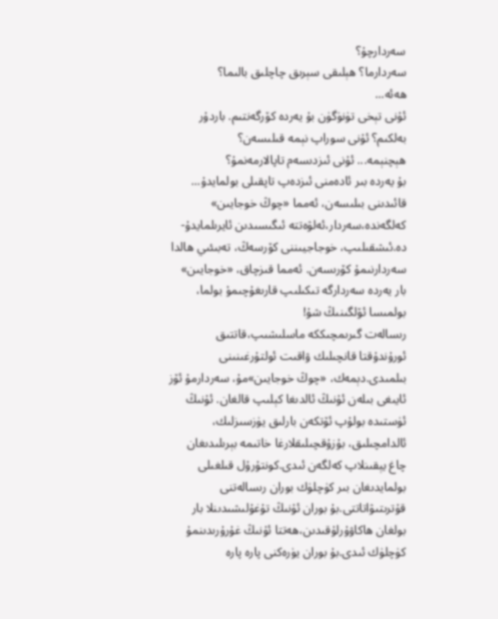سەردارچۇ؟
سەردارما؟ ھېلىقى سېرىق چاچلىق بالىما؟
ھەئە...
ئۇنى تېخى تۈنۈگۈن بۇ يەردە كۆرگەنتىم. باردۇر بەلكىم؟ ئۇنى سوراپ نېمە قىلىسەن؟
ھېچنېمە... ئۇنى ئىزدىسەم تاپالارمەنمۇ؟
بۇ يەردە بىر ئادەمنى ئىزدەپ تاپقىلى بولمايدۇ... قائىدىنى بىلىسەن، ئەمما «چوڭ خوجايىن» كەلگەندە،سەردار،ئەلۋەتتە ئىگىسىدىن ئايرىلمايدۇ-دە.ئىشقىلىپ، خوجاجيىننى كۆرسەڭ، تەبىئىي ھالدا سەردارنىمۇ كۆرىسەن. ئەمما قىزچاق، «خوجايىن» بار يەردە سەردارگە تىكىلىپ قارىغۇچىمۇ بولما، بولمىسا ئۆلگىنىڭ شۇ!
رىسالەت گىرىمچىككە ماسلىشىپ،قاتتىق ئورۇندۇقتا قانچىلىك ۋاقىت ئولتۇرغىنىنى بىلمىدى.دېمەك، «چوڭ خوجايىن»مۇ، سەردارمۇ ئۆز ئايىغى بىلەن ئۇنىڭ ئالدىغا كېلىپ قالغان. ئۇنىڭ ئۈستىدە بولۇپ ئۆتكەن بارلىق يۈزسىزلىك، ئالدامچىلىق، بۇزۇقچىلىقلارغا خاتىمە بېرىلىدىغان چاغ يېقىنلاپ كەلگەن ئىدى.كونتۇرۇل قىلغىلى بولمايدىغان بىر كۈچلۈك بوران رىسالەتنى قۇترىتىۋاتاتتى.بۇ بوران ئۇنىڭ تۇغۇلىشىدىنلا بار بولغان ھاكاۋۇرلۇقىدىن،ھەتتا ئۇنىڭ غۇرۇرىدىنمۇ كۈچلۈك ئىدى.بۇ بوران يۈرەكنى پارە پارە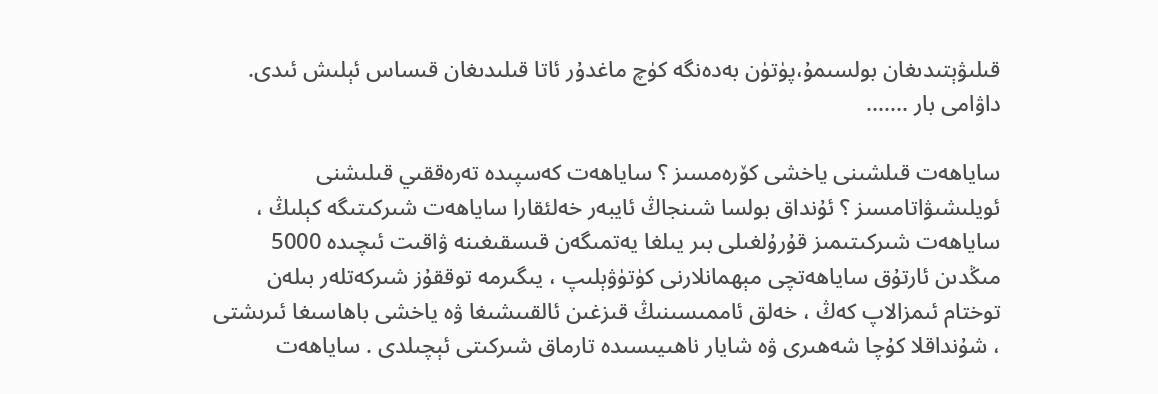قىلىۋېتىدىغان بولسىمۇ،پۈتۈن بەدەنگە كۈچ ماغدۇر ئاتا قىلىدىغان قىساس ئېلىش ئىدى.
داۋامى بار .......

ساياھەت قىلشىنى ياخشى كۆرەمسىز ؟ ساياھەت كەسپىدە تەرەققىي قىلىشنى ئويلىشىۋاتامسىز ؟ ئۇنداق بولسا شىنجاڭ ئايبەر خەلئقارا ساياھەت شىركىتىگە كېلىڭ ،
ساياھەت شىركىتىمىز قۇرۇلغىلى بىر يىلغا يەتمىگەن قىسقىغىنە ۋاقىت ئىچىدە 5000 مىڭدىن ئارتۇق ساياھەتچى مېھمانلارنى كۈتۈۋېلىپ ، يىگىرمە توققۇز شىركەتلەر بىلەن توختام ئىمزالاپ كەڭ ، خەلق ئاممىسىنىڭ قىزغىن ئالقىىشىغا ۋە ياخشى باھاسىغا ئىرىشتى ، شۇنداقلا كۇچا شەھىرى ۋە شايار ناھىيىسىدە تارماق شىركىتى ئېچىلدى . ساياھەت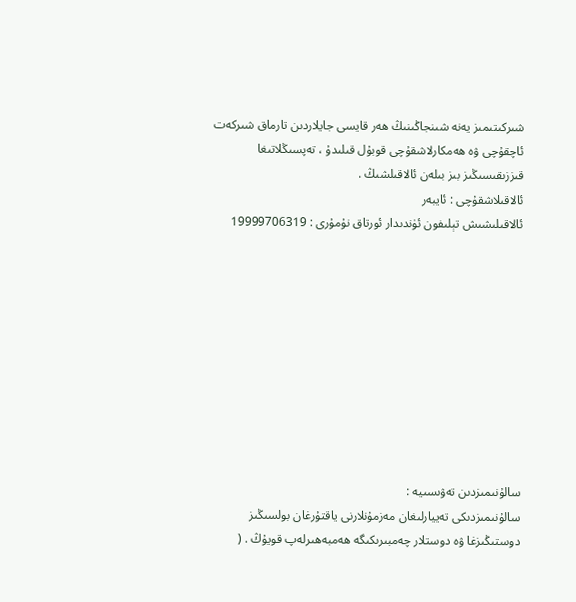شىركىتىمىز يەنە شىنجاڭىنىڭ ھەر قايسى جايلاردىن تارماق شىركەت ئاچقۇچى ۋە ھەمكارلاشقۇچى قوبۇل قىلىدۇ ، تەپسىڭلاتىغا قىززىقىسىڭىز بىز بىلەن ئالاقىلشىڭ .
ئالاقىلاشقۇچى : ئايبەر
ئالاقىلىشىش تېلىفون ئۈندىدار ئورتاق نۇمۇرى : 19999706319










سالۇنىمىزدىن تەۋىسىيە :
سالۇنىمىزدىكى تەييارلىغان مەزمۇنلارنى ياقتۇرغان بولسىڭىز دوستىڭىزغا ۋە دوستلار چەمبىرىكىگە ھەمبەھىرلەپ قويۇڭ . (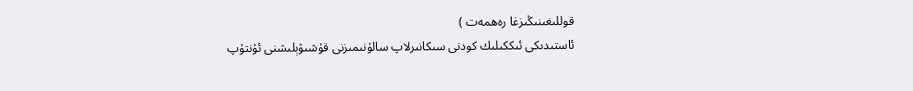قوللىغىنىڭىزغا رەھمەت )
ئاستىدىكى ئىككىلىك كودنى سىكانىرلاپ سالۇنىمىزنى قۇشىۋېلىشنى ئۇنتۇپ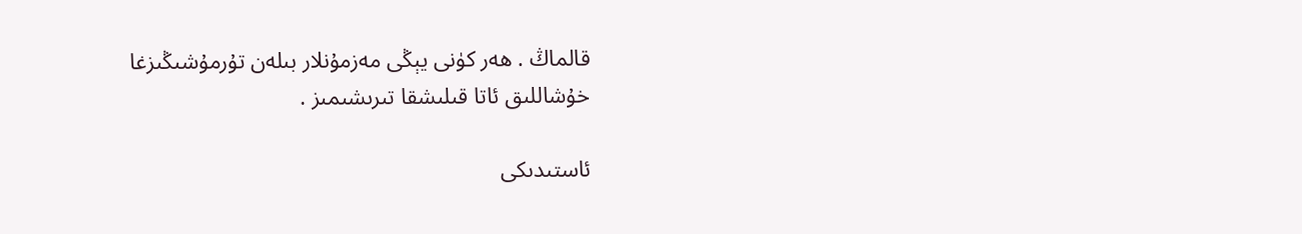قالماڭ . ھەر كۈنى يېڭى مەزمۇنلار بىلەن تۇرمۇشىڭىزغا خۇشاللىق ئاتا قىلىشقا تىرىشىمىز .

ئاستىدىكى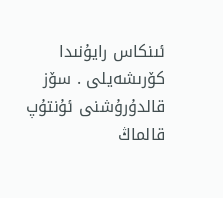ئىنكاس رايۇنىدا كۆرىشەيلى . سۆز قالدۇرۇشنى ئۇنتۇپ قالماڭ